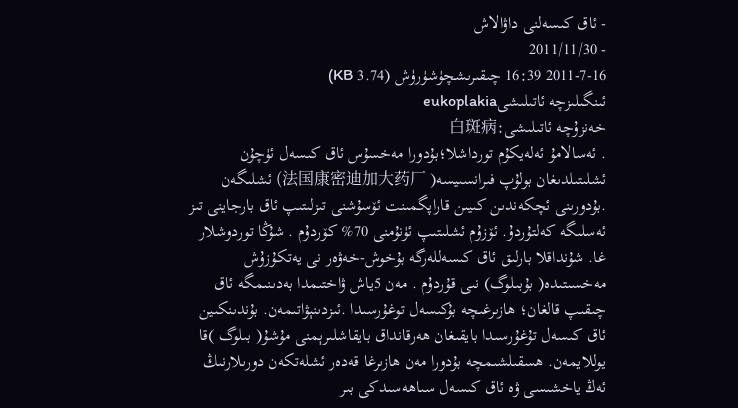- ئاق كىسەلنى داۋالاش
- 2011/11/30
2011-7-16 16:39 چىقىرىشچۈشۈرۈش (3.74 KB)
ئىنگىلىزچە ئاتىلىشىeukoplakia
خەنزۇچە ئاتىلىشى:白斑病
. ئەسالامۇ ئەلەيكۇم تورداشلا؛بۇدورا مەخسۇس ئاق كىسەل ئۈچۇن ئشلىتىلدىغان بولۇپ فىرانسىيسە( 法国康密迪加大药厂) ئشلىگەن .بۇدورىنى ئچكەندىن كىيىن قاراپگمىنت ئۆسۇشنى تىزلىتىپ ئاق بارجاينى تىز ئەسلىگە كەلتۇردۇ. ئۆزۇم ئشلىتىپ ئۈنۇمنى 70% كۆردۇم . شۇڭا توردوشلار غا. شۇنداقلا بارلىق ئاق كىسەللەرگە بۇخوش-خەۋەر نى يەتكۇزۇش مەخسىتىدە( بۇبىلوگ) نىى قۇردۇم . مەن 5ياش ۋاختىمدا بەدىنىمگە ئاق چىقىپ قالغان؛ ھازىرغىچە بۇكىسەل توغۇرسىدا .ئىزدىنېۋاتىمەن. بۇندىنكىين ئاق كىسەل تۇغۇرسىدا بايقىغان ھەرقانداق بايقاشلىرېمنى مۇشۇ( بىلوگ )قا يوللايمەن. ھسقىلشىمچە بۇدورا مەن ھازىرغا قەدەر ئشلەتكەن دورىلارنىڭ ئەڭ ياخشىسى ۋە ئاق كىسەل سىاھەسىدكى بىر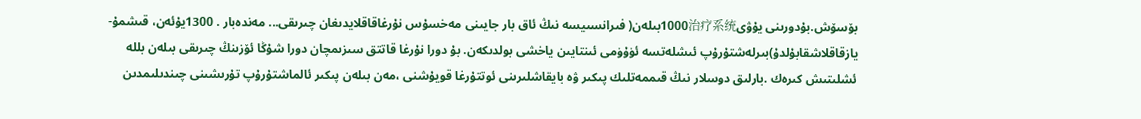بۆسۆش.بۇدورىنى يۇۋى1000治疗系统بىلەن( فىرانسىيسە نىڭ ئاق بار جايىنى مەخسۇس نۇرغاقاقلايدىغان چىرىقى... مەندەبار . 1300يۇئەن، قىشمۇ-يازقاقلاشقابۇلدۇ)بىرلەشتۇرۇپ ئىشلەتسە ئۈۇۈمى ئىنتايىن ياخشى بولدىكەن. بۇ دورا نۇرغا قاتتق سىزىمچان دورا شۇڭا ئۆزىنڭ چىرىقى بىلەن بللە ئشلىتىش كىرەك .بارلىق دوسلار نىڭ قىممەتلىك پىكىر ۋە بايقاشلىرىنى ئوتتۇرغا قويۇشنى ،مەن بىلەن پىكىر ئالماشتۇرۇپ تۇرىشىنى چىندىلىمدىن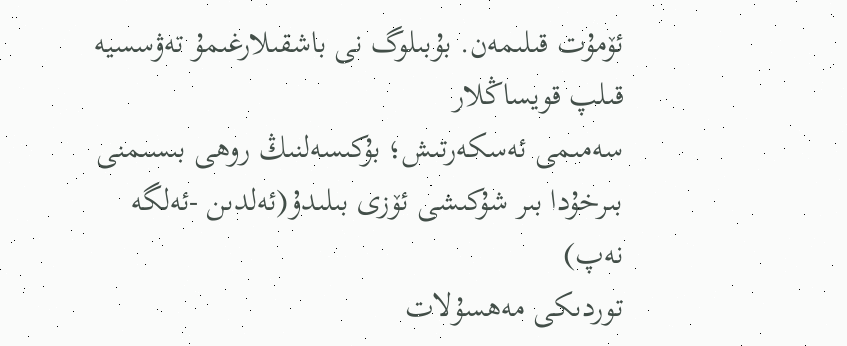ئۆمۇت قىلىمەن. بۇبىلوگ نى باشقىلارغىمۇ تەۋسسيە قىلپ قويساڭلار
سەمىمى ئەسكەرتىش؛ بۇكىسەلنىڭ روھى بىسىمنى بىرخۇدا بىر شۇكىشى ئۆزى بىلىدۇ(ئەلدىن -ئەلگە نەپ)
توردىكى مەھسۇلات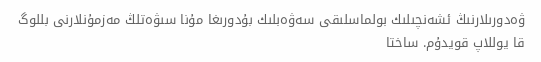ۋەدورىلارنىڭ ئشەنچىلىك بولماسلىقى سەۋەبلىك بۇدورىغا مۇنا سىۋەتلڭ مەزمۇنلارنى بللوگ قا يوللاپ قويدۇم. ساختا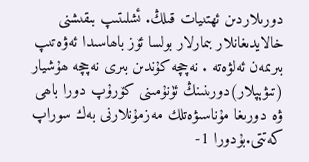دورىلاردىن ئھتىيات قىلڭ. ئشلىتىپ بىقىشنى خالايدىغانلار بىمارلار بولسا ئۆز باھاسىدا ئەۋەتىپ بىرىمەن ئەلۋەتە . نەچچە كۇندىن بىرى نەچچە ھۇشيار (تىۋېپلار)دورىنىنڭ ئۈنۇمىنى كۆرۇپ دورا باھى ۋە دورىغا مۇناسىۋەتلك مەزمۇنلارنى بەك سوراپ كەتتى.بۇدورا 1-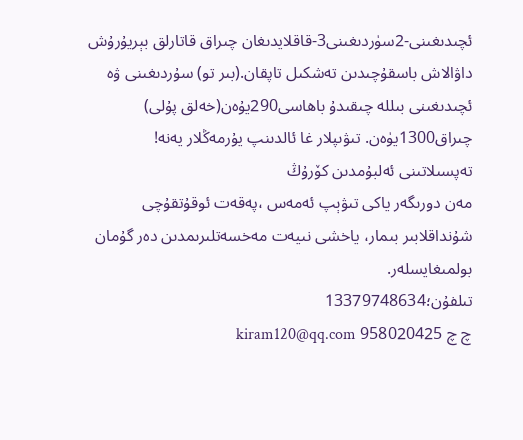ئچىدىغىنى-2سۈردىغىنى3-قاقلايدىغان چىراق قاتارلق بېريۇرۇش داۋالاش باسقۇچىدىن تەشكىل تاپقان.(بىر تو) سۇردىغىنى ۋە ئچىدىغىنى بىللە چىقىدۇ باھاسى290يۇەن(خەلق پۇلى) چىراق1300يۈەن. تىۋىپلار غا ئالدىنپ يۇرمەڭلار يەنە! تەپسىلاتىنى ئەلبۇمدىن كۆرۇڭ
مەن دورىگەر ياكى تىۋېپ ئەمەس ،پەقەت ئوقۇتقۇچى شۇنداقلابىر بىمار، ياخشى نىيەت مەخسەتلىرىمدىن دەر گۇمان بولمىغايسلەر.
تىلفۇن؛13379748634
چ چ 958020425 kiram120@qq.com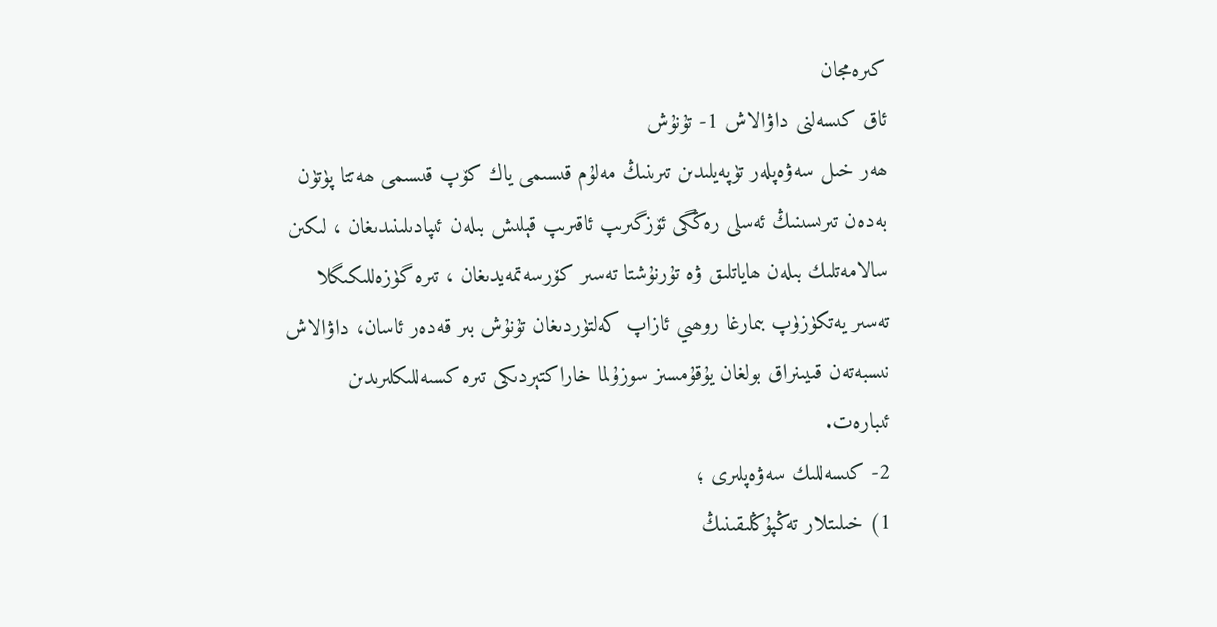كىرەمجان
ئاق كىسەلنى داۋالاش 1- تۇنۇش
ھەر خىل سەۋەپلەر تۈپەيلىدىن تىرىنىڭ مەلۇم قىسىمى ياك كۆپ قىسىمى ھەتتا پۈتۈن بەدەن تىرىسىنىڭ ئەسلى رەڭگى ئۆزگىرىپ ئاقىرىپ قېلىش بىلەن ئىپادىلىنىدىغان ، لىكىن سالامەتلىك بىلەن ھاياتلىق ۋە تۇرنۇشتا تەسىر كۆرسەتمەيدىغان ، تىرە گۈزەللىكىگلا تەسىر يەتكۈزۈپ بىمارغا روھىي ئازاپ كەلتۈردىغان تۇنۇش بىر قەدەر ئاسان، داۋالاش نىسبەتەن قىيىنراق بولغان يۇقۇمسىز سوزۇلما خاراكتېردىكى تىرە كسىەللىكلىرىدىن ئىبارەت.
2- كىسەللىك سەۋەپلىرى ؛
1) خىلىتلار تەڭپۇڭلىقىنىڭ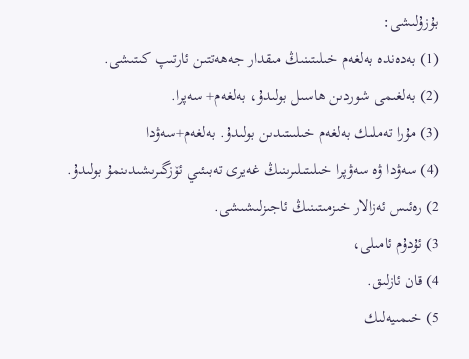بۇزۇلىشى:
(1) بەدەندە بەلغەم خىلىتىنىڭ مىقدار جەھەتتىن ئارتىپ كىتىشى.
(2) بەلغىمى شوردىن ھاسىل بولىدۇ، بەلغەم+ سەپرا.
(3) مۇرا تەملىك بەلغەم خىلىىتىدىن بولىدۇ. بەلغەم+سەۋدا
(4) سەۋدا ۋە سەۋپرا خىلىتىلىرىنىڭ غەيرى تەبىئىي ئۆزگىرىشىدىنمۇ بولىدۇ.
2) رەئىس ئەزالار خىزمىتىنىڭ ئاجىزلىشىشى.
3) ئۇدۇم ئامىلى،
4) قان ئازلىق.
5) خىمىيەلىك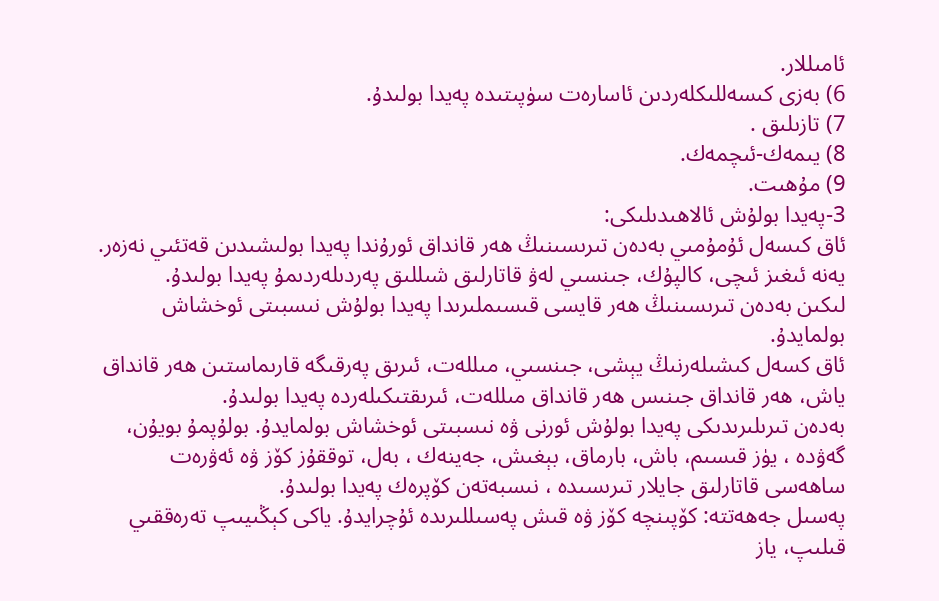ئامىللار.
6) بەزى كىسەللىكلەردىن ئاسارەت سۈپىتىدە پەيدا بولىدۇ.
7) تازىلىق .
8) يىمەك-ئىچمەك.
9) مۇھىت.
3-پەيدا بولۇش ئالاھىدىلىكى:
ئاق كىسەل ئۇمۇمىي بەدەن تىرىسىنىڭ ھەر قانداق ئورۇندا پەيدا بولىشىدىن قەتئىي نەزەر. يەنە ئىغىز ئىچى، كالپۇك، جىنسىي لەۋ قاتارلىق شىللىق پەردىلەردىمۇ پەيدا بولىدۇ.
لىكىن بەدەن تىرىسىنىڭ ھەر قايسى قىسىملىرىدا پەيدا بولۇش نىسبىتى ئوخشاش بولمايدۇ.
ئاق كسەل كىشىلەرنىڭ يېشى، جىنسىي، مىللەت، ئىرىق پەرقىگە قارىماستىن ھەر قانداق ياش، ھەر قانداق جىنىس ھەر قانداق مىللەت، ئىرىقتىكىلەردە پەيدا بولىدۇ.
بەدەن تىرىلىرىدىكى پەيدا بولۇش ئورنى ۋە نىسبىتى ئوخشاش بولمايدۇ. بولۇپمۇ بويۇن، گەۋدە ، يۈز قىسىم، باش، بارماق، بېغىش، جەينەك ، بەل، توققۇز كۆز ۋە ئەۋرەت ساھەسى قاتارلىق جايلار تىرىسىدە ، نىسبەتەن كۆپرەك پەيدا بولىدۇ.
پەسىل جەھەتتە: كۆپىنچە كۆز ۋە قىش پەسىللىرىدە ئۇچرايدۇ. ياكى كېڭىيىپ تەرەققىي قىلىپ، ياز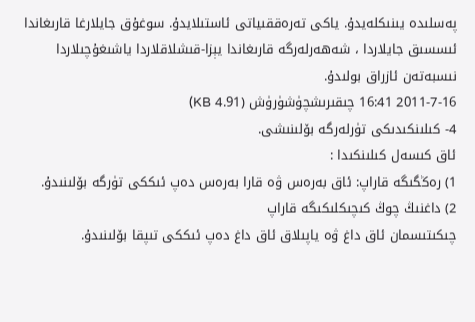پەسلىدە يىنىكلەيدۇ. ياكى تەرەققىياتى ئاستىلايدۇ. سوغۇق جايلارغا قارىغاندا ئىسسىق جايلاردا ، شەھەرلەرگە قارىغاندا يېزا-قىشلاقلاردا ياشىغۇچىلاردا نىسبەتەن ئازراق بولىدۇ.
2011-7-16 16:41 چىقىرىشچۈشۈرۈش (4.91 KB)
4- كىلىنكىدىكى تۈرلەرگە بۆلىنىشى.
ئاق كىسەل كىلىنكىدا :
1) رەڭگىگە قاراپ: ئاق بەرەس ۋە قارا بەرەس دەپ ئىككى تۈرگە بۆلىنىدۇ.
2) داغنىڭ چوڭ كىچىكلىكىگە قاراپ
چىكىتىسمان ئاق داغ ۋە ياپىلاق ئاق داغ دەپ ئىككى تىپقا بۆلىنىدۇ.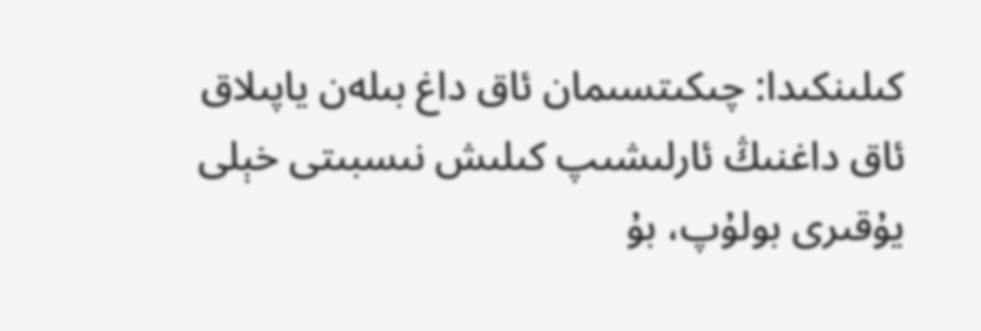كىلىنكىدا: چىكىتسىمان ئاق داغ بىلەن ياپىلاق ئاق داغنىڭ ئارلىشىپ كىلىش نىسبىتى خېلى يۇقىرى بولۇپ، بۇ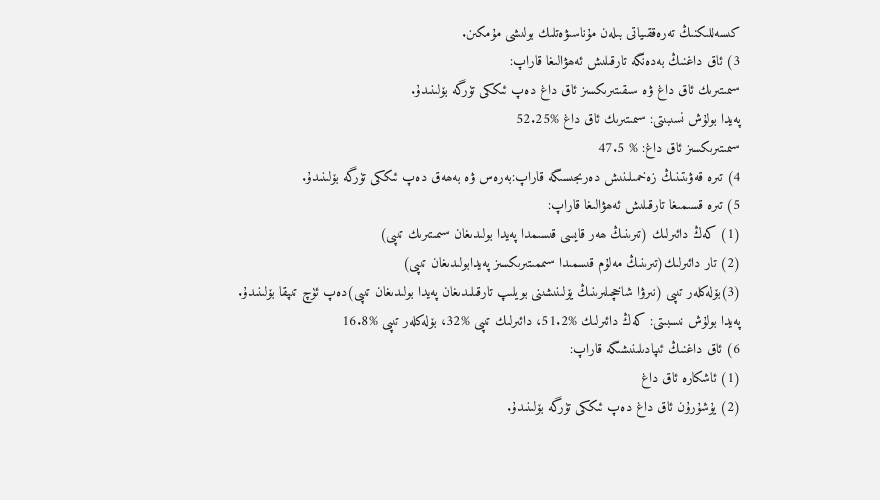كىسەللىكنىڭ تەرەققىياتى بىلەن مۇناسىۋەتلىك بولىشى مۇمكىن.
3) ئاق داغنىڭ بەدەنگە تارقىلىش ئەھۋالىغا قاراپ:
سىمىتىرىك ئاق داغ ۋە سىقىتىرىكسىز ئاق داغ دەپ ئىككى تۈرگە بۆلىنىدۇ.
پەيدا بولۇش نسىبىتى: سىمىتىرىك ئاق داغ %52.25
سىمىتىرىكسىز ئاق داغ: % 47.5
4) تىرە قەۋىتىنىڭ زەخمىلىنىش دەرىجىسىگە قاراپ:بەرەس ۋە بەھەق دەپ ئىككى تۈرگە بۆلىنىدۇ.
5) تىرە قسىمىغا تارقىلىش ئەھۋالىغا قاراپ:
(1) كەڭ دائىرلىك (تىرىنىڭ ھەر قايسى قىسىمدا پەيدا بولىدىغان سىمىتىرىك تىپى)
(2) تار دائىرلىك(تىرىنىڭ مەلۇم قىسمىدا سىممىتىرىكسىز پەيدابولىدىغان تىپى)
(3)بۆلەكلەر تىپى (نىرۋا شاخچىلىرىنىڭ يۆلىنىشىنى بويلىپ تارقىلىدىغان پەيدا بولىدىغان تىپى)دەپ ئۈچ تىپقا بۆلىنىدۇ.
پەيدا بولۇش نىسبىتى: كەڭ دائىرلىك %51.2، دائىرلىك تىپى %32، بۆلەكلەر تىپى %16.8
6) ئاق داغنىڭ ئىپادىلىنىشىگە قاراپ:
(1) ئاشكارە ئاق داغ
(2) يۇشۇرۇن ئاق داغ دەپ ئىككى تۈرگە بۆلىنىدۇ.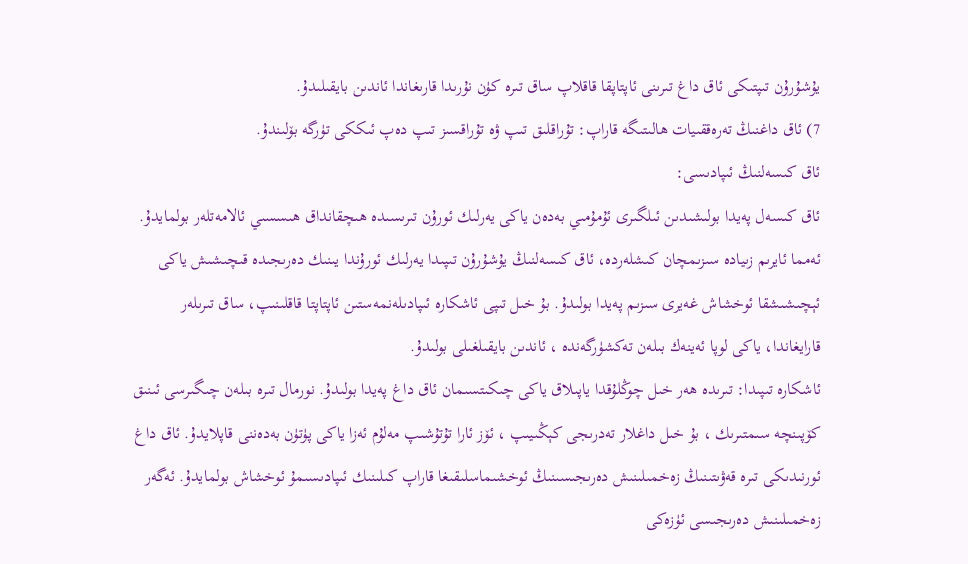يۇشۇرۇن تىپتىكى ئاق داغ تىرىنى ئاپتاپقا قاقلاپ ساق تىرە كۈن نۇرىدا قارىغاندا ئاندىن بايقىلىدۇ.
7) ئاق داغنىڭ تەرەققىيات ھالىتىگە قاراپ: تۇراقلىق تىپ ۋە تۇراقسىز تىپ دەپ ئىككى تۈرگە بۆلىندۇ.
ئاق كىسەلنىڭ ئىپادىسى:
ئاق كىسەل پەيدا بولىشىدىن ئىلگىرى ئۇمۇمىي بەدەن ياكى يەرلىك ئورۇن تىرىسىدە ھىچقانداق ھىسسىي ئالامەتلەر بولمايدۇ. ئەمما ئايرىم زىيادە سىزىمچان كىشلەردە، ئاق كىسەلنىڭ يۇشۇرۇن تىپىدا يەرلىك ئورۇندا يىنىك دەرىجىدە قىچىشىش ياكى ئېچىشىشقا ئوخشاش غەيرى سىزىم پەيدا بولىدۇ. بۇ خىل تىپى ئاشكارە ئىپادىلەنمەستىن ئاپتاپتا قاقلىنىپ، ساق تىرىلەر قارايغاندا، ياكى لوپا ئەينەك بىلەن تەكشۈرگەندە ، ئاندىن بايقىلغىلى بولىدۇ.
ئاشكارە تىپىدا: تىرىدە ھەر خىل چوڭلۇقدا ياپىلاق ياكى چىكىتسىمان ئاق داغ پەيدا بولىدۇ. نورمال تىرە بىلەن چىگىرسى ئىنىق كۆپىنچە سىمتىرىك ، بۇ خىل داغلار تەدرىجى كېڭىيىپ ، ئۆز ئارا تۇتۇشىپ مەلۇم ئەزا ياكى پۈتۈن بەدەننى قاپلايدۇ. ئاق داغ ئورنىدىكى تىرە قەۋىتىنىڭ زەخمىلىنىش دەرىجىسىنىڭ ئوخشىماسلىقىغا قاراپ كىلىنىك ئىپادىسىمۇ ئوخشاش بولمايدۇ. ئەگەر زەخمىلىنىش دەرىجىسى ئۈزەكى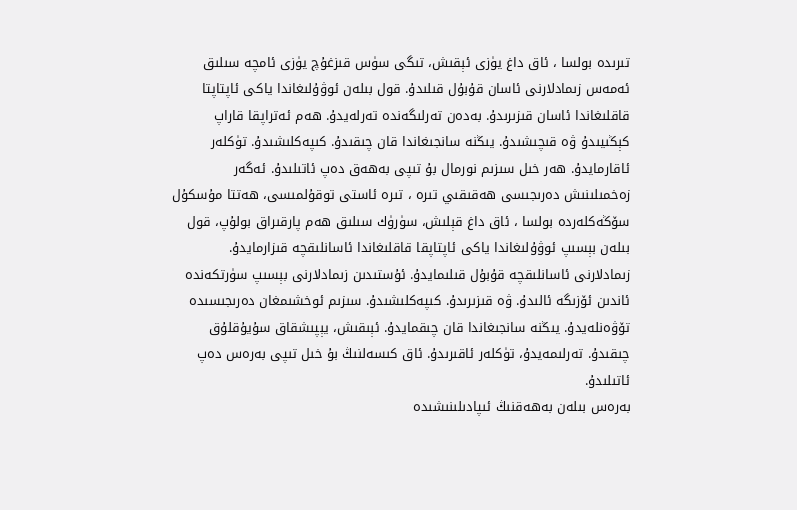تىرىدە بولسا ، ئاق داغ يۈزى ئېقىش، تىگى سۈس قىزغۇچ يۈزى ئامچە سىلىق ئەمەس زىمادلارنى ئاسان قۇبۇل قىلىدۇ. قول بىلەن ئوۋۇلىغاندا ياكى ئاپتاپتا قاقلىغاندا ئاسان قىزىرىدۇ. بەدەن تەرلىگەندە تەرلەيدۇ. ھەم ئەتراپقا قاراپ كېڭىيىدۇ ۋە قىچىشىدۇ. يىڭنە سانجىغاندا قان چىقىدۇ. كىپەكلىشىدۇ. تۈكلەر ئاقارمايدۇ. ھەر خىل سىزىم نورمال بۇ تىپى بەھەق دەپ ئاتىلىدۇ. ئەگەر زەخمىلىنىش دەرىجىسى ھەقىقىي تىرە ، تىرە ئاستى توقۇلمىسى، ھەتتا مۇسكۇل سۆڭەكلەردە بولسا ، ئاق داغ قېلىش، سۈرۈك سىلىق ھەم پارقىراق بولۇپ، قول بىلەن بېسىپ ئوۋۇلىغاندا ياكى ئاپتاپقا قاقلىغاندا ئاسانلىقچە قىزارمايدۇ. زىمادلارنى ئاسانلىقچە قۇبۇل قىلىمايدۇ. ئۇستىدىن زىمادلارنى بېسىپ سۈرتكەندە ئاندىن ئۆزىگە ئالىدۇ. ۋە قىزىرىدۇ. كىپەكلىشىدۇ. سىزىم ئوخشىمغان دەرىجىسىدە تۆۋەنلەيدۇ. يىڭنە سانجىغاندا قان چىقمايدۇ. ئېىقىش، يېپىشقاق سۇيۇقلۇق چىقىدۇ. تەرلىمەيدۇ، تۈكلەر ئاقىرىدۇ. ئاق كىسەلنىڭ بۇ خىل تىپى بەرەس دەپ ئاتىلىدۇ.
بەرەس بىلەن بەھەقنىڭ ئىپادىلىنىشىدە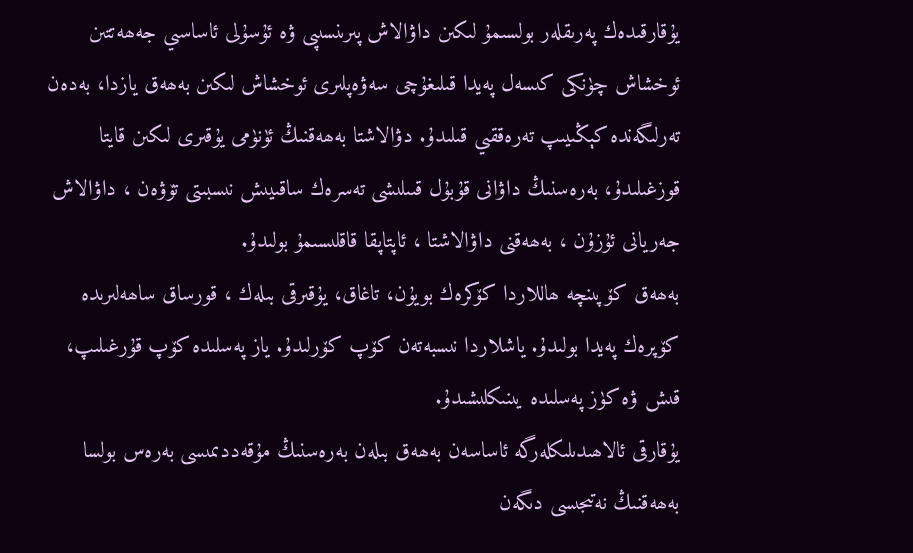يۇقارقىدەك پەرىقلەر بولسىمۇ لىكىن داۋالاش پىرىنسىپى ۋە ئۇسۇلى ئاساسىي جەھەتتىن ئوخشاش چۈنكى كىسەل پەيدا قىلىغۇچى سەۋەپلىرى ئوخشاش لىكىن بەھەق يازدا، بەدەن تەرلىگەندە كېڭىيىپ تەرەققىي قىلىدۇ. دۋالاشتا بەھەقنىڭ ئۈنۈمى يۇقىرى لىكىن قايتا قوزغىلىدۇ، بەرەسنىڭ داۋانى قۇبۇل قىىلىشى تەسرەك ساقىيىش نىسبىتى تۆۋەن ، داۋالاش جەريانى ئۇزۇن ، بەھەقنى داۋالاشتا ، ئاپتاپقا قاقلىسىمۇ بولىدۇ.
بەھەق كۆپىنچە ھاللاردا كۆكرەك بويۇن، تاغاق، يۇقىرقى بىلەك ، قورساق ساھەلىرىدە كۆپرەك پەيدا بولىدۇ. ياشلاردا نىسبەتەن كۆپ كۆرلىدۇ. ياز پەسلىدە كۆپ قۇرغىلىپ، قىش ۋە كۈز پەسلىدە يىنىكلىشىدۇ.
يۇقارقى ئالاھىدىلىكلەرگە ئاساسەن بەھەق بىلەن بەرەسنىڭ مۇقەددىمىسى بەرەس بولسا بەھەقنىڭ نەتىجىسى دىگەن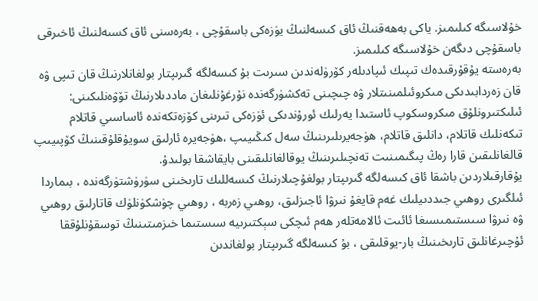خۇلاسىگە كىلىمىز. ياكى بەھەقنىڭ ئاق كىسەلنىڭ يۈزەكى باسقۇچى ، بەرەسنى ئاق كسىەلنىڭ ئاخىرقى باسقۇچى دىگەن خۇلاسىگە كىلىمىز.
بەرەستە يۇقۇرقىدەك تىپىك ئىپادىلەر كۆرۈلەندىن سىرىت بۇ كىسەلگە گىرىپتار بولغانلارنىڭ قان تىپى ۋە قان زەردابىدىكى مىكروئىلمىنىتلار ۋە چىچىنى تەكشۈرگەندە نۇرغۇنلىغان ماددىلارنىڭ تۆۋەنلىكىنى: ئىلىكتىرونلۇق مىكروسكوپ ئاستىدا يەرلىك ئورۇندىكى ئۈزەكى تىرىنى كۆزەتكەندە ئاساسىي قاتلام تىكەنلىك قاتلام، دانلىق قاتلام، ھۈجەيرىلىرىنىڭ سەل كىڭىيىپ ،ھۈجەيرە ئارلىق سويۇقلۇقىنىڭ كۆپىيىپ قالغانلىقىن قارا رەڭ پىگىمىنىت تەنچىلىرىنىڭ يوقالغانلىقىنى بايقاشقا بولىدۇ.
يۇقارقىلاردىن باشقا ئاق كىسەلگە گىرىپتار بولغۇچىلارنىڭ كىسەللىك تارىخىنى سۈرۈشتۈرگەندە ، بىماردا ئىلگىرى روھىي جىددىيلىك غەم قايغۇ نىرۋا ئاجىزلىق، روھىي زەربە ، روھىي چۈشكۈنلۈك قاتارلىق روھىي ۋە نىرۋا سىستىمىسىغا ئائىت ئالامەتلەر ھەم ئىچكى سېكتىرىيە سىستىما خىزمىتىنىڭ توسقۇنلۇققا ئۇچىرغانلىق تارىخىنىڭ بار-يوقلىقى ، بۇ كىسەلگە گىرىپتار بولغاندىن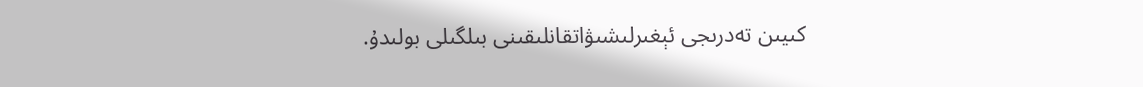كىيىن تەدرىجى ئېغىرلىشىۋاتقانلىقىنى بىلگىلى بولىدۇ.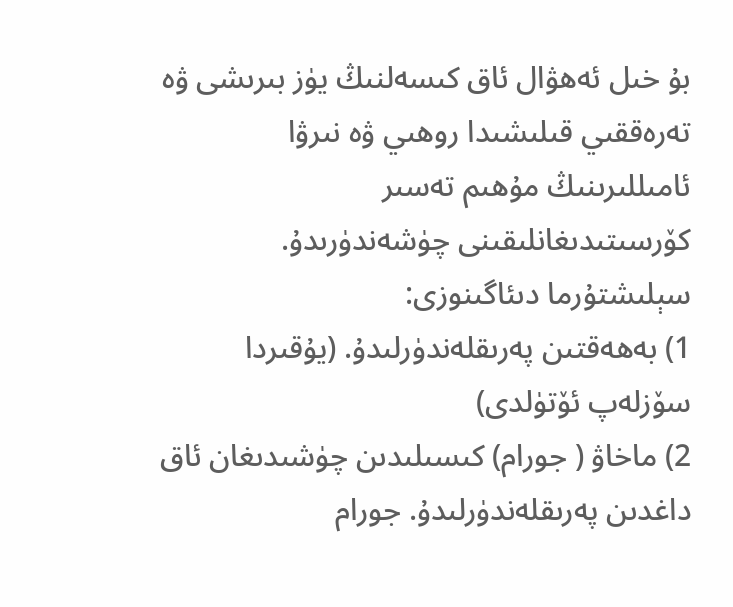بۇ خىل ئەھۋال ئاق كىسەلنىڭ يۈز بىرىشى ۋە تەرەققىي قىلىشىدا روھىي ۋە نىرۋا ئامىللىرىنىڭ مۇھىم تەسىر كۆرسىتىدىغانلىقىنى چۈشەندۈرىدۇ.
سېلىشتۇرما دىئاگىنوزى:
1) بەھەقتىن پەرىقلەندۈرلىدۇ. (يۇقىردا سۆزلەپ ئۆتۈلدى)
2) ماخاۋ ( جورام) كىسىلىدىن چۈشىدىغان ئاق داغدىن پەرىقلەندۈرلىدۇ. جورام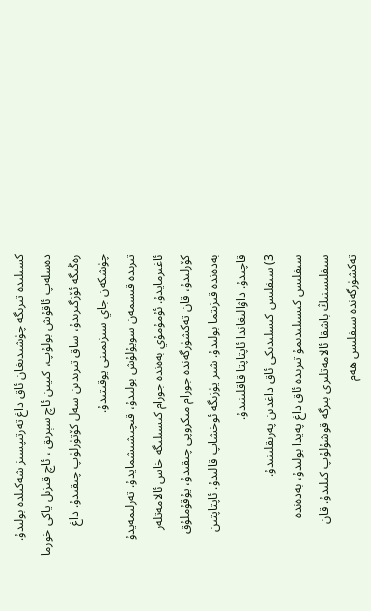كسىلىدە تىرىگە چۈشىدىغان ئاق داغ تەرتىپسىز شەكىلدە بولىدۇ. دەسلەپ ئاقۇش بولۇپ، كىيىن ئاچ سېرىق ، ئاچ قىزىل ياكى خورما رەڭىگە ئۆزگىرىدۇ، ساق تىرىدىن سەل كۆتۈرلۈپ چىقىدۇ. داغ چۈشكەن جاي سىزىمىنى يوقىتىدۇ.
تىرىدە قىسمەن سويۇلۇش بولىدۇ، قىچىشىشمايدۇ. تەرلىمەيدۇ ئاغىرمايدۇ. ئۇمۇمۇي بەەندە جورام كىسىلىگە خاس ئالامەتلەر كۆرلىدۇ، قان تەكشۈرگەندە جورام مىكروپى چىقىدۇ، يۇقۇملۇق بەدەندە قىزىتما بولىدۇ. شىر يۈزىگە ئوخشاپ قالىدۇ. ئاپتاپتىن قاچىدۇ. داۋالىغاندا ئاپتاپتا قاقلىنىدۇ.
3) سىفلىس كىسلىدىكى ئاق داغدىن پەرىقلىنىدۇ.
سىفلىس كىسىلىدىمۇ تىرىدە ئاق داغ پەيدا بولىدۇ، بەدەندە سىفلىسنىڭ باشقا ئالامەتلىرى بىرگە قوشۇلۇپ كىلىدۇ. قان تەكشۈرگەندە سىفلىس ھەم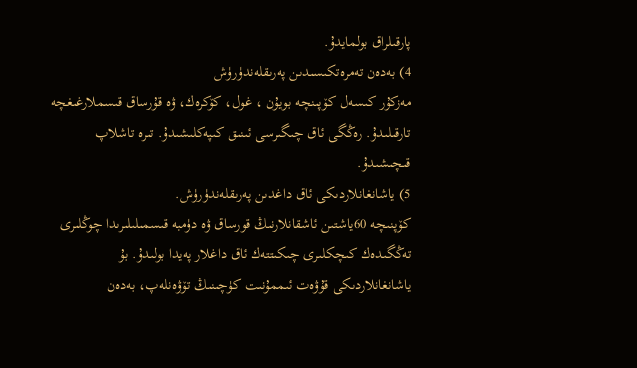پارقىلراق بولمايدۇ.
4) بەدەن تەمرەتكىسىدىن پەرىقلەندۈرۈش
مەزكۇر كىسەل كۆپىنچە بويۇن ، غول، كۆكرەك، ۋە قۇرساق قىسملارغىغچە تارقىلىدۇ. رەڭگى ئاق چىگىرسى ئىنىق كىپەكلىشىدۇ. تىرە تاشلاپ قىچىشىدۇ.
5) ياشانغانلاردىكى ئاق داغدىن پەرىقلەندۈرۈش.
كۆپنىچە 60ياشتىن ئاشقانلارنىڭ قورساق ۋە دۈمبە قىسمىلىلىرىدا چوڭلىرى تەڭگىدەك كىچكلىرى چىكىتتەك ئاق داغلار پەيدا بولىدۇ. بۇ ياشانغانلاردىكى قۇۋەت ئىممۇنىت كۈچىنىڭ تۆۋەنلەپ، بەدەن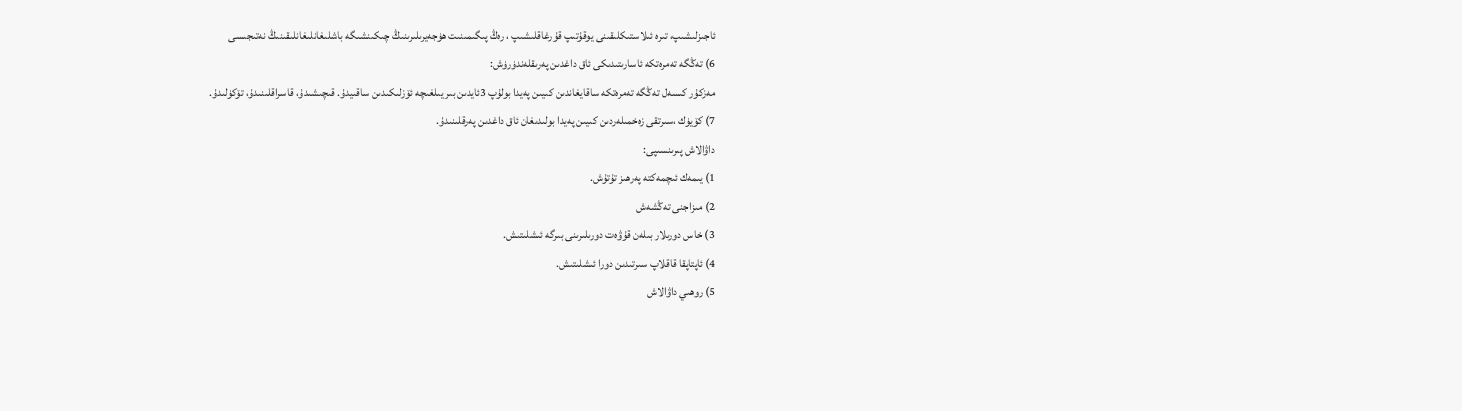ئاجىزلىشىپ، تىرە ئىلاستىكلىقىنى يوقۇتىپ قۇرغاقلىشىپ ، رەڭ پىگىمىنىت ھۈجەيرىلىرىنىڭ چىكىنشىگە باشلىغانلىغانلىقىنىڭ نەتىجىسى
6) تەڭگە تەمرەتكە ئاسارىتىدىكى ئاق داغدىن پەرىقلەندۈرۈش:
مەزكۇر كىسەل تەڭگە تەمرەتكە ساقايغاندىن كىيىن پەيدا بولۇپ 3ئايدىن بىر يىلغىچە ئۆزلىكىدىن ساقىيدۇ. قىچىشىدۇ، قاسراقلىنىدۇ، تۆكۈلىدۇ.
7) كۆيۈك ،سىرتقى زەخمىلەردىن كىيىن پەيدا بولىدىغان ئاق داغدىن پەرقلىنىدۇ.
داۋالاش پىرىنسىپى:
1) يىمەك ئىچمەكتە پەرھىز تۇتۇش.
2) مىزاجنى تەڭشەش
3) خاس دورىلار بىلەن قۇۋەت دورىلىرىنى بىرگە ئىشلىتىش.
4) ئاپتاپقا قاقلاپ سىرتىدىن دورا ئىشلىتىش.
5) روھىي داۋالاش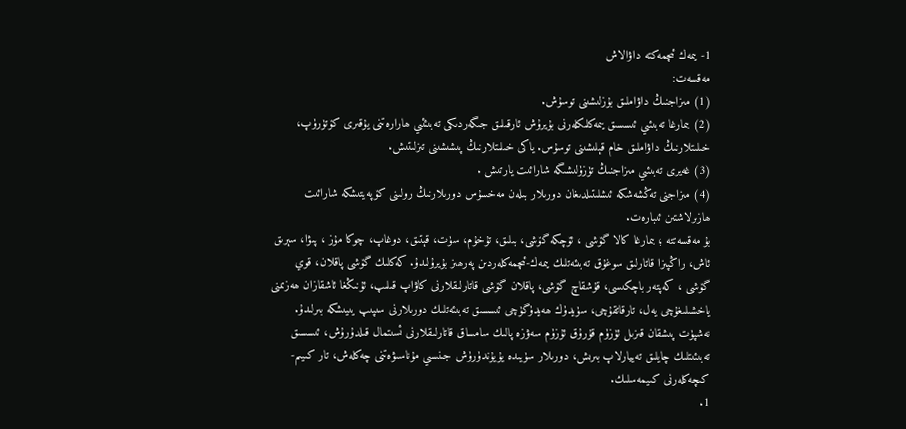1- يىمەك ئىچمەكتە داۋالاش
مەقسەت:
(1) مىزاجنىڭ داۋاملىق بۇزلىشىنى توسۇش.
(2) بىمارغا تەبىئىي ئىسسىق يىمەكلىكلەرنى بۇيرۇش ئارقىلىق جىگەردىكى تەبىئئىي ھارارەتنى يۇقىرى كۆتۈرۈپ، خىلىتلارنىڭ داۋاملىق خام قېلىشىنى توسۇس. ياكى خىلىتلارنىڭ پىشىشىنى تىزلىتىش.
(3) غەيرى تەبىئىي مىزاجنىڭ تۈزۈلىشىگە شارائىت يارتىش .
(4) مىزاجنى تەڭشەشكە ئىشلىتىلدىغان دورىلار بىلەن مەخسۇس دورىلارنىڭ رولىنى كۆپەيتىشكە شارائىت ھازىرلاشتىن ئىبارەت.
بۇ مەقسەتتە ؛ بىمارغا كالا گۆشى ، ئۆچكە گۆشى، بىلىق، تۇخۇم، سۈت، قېتىق، دوغاپ، چوكا مۇز ، پىۋا، سېرىق ئاش، راڭپىزا قاتارلىق سوغۇق تەبىئەتلىك يىمەك-ئىچمەكلەردىن پەرھىز بۇيرۇلىدۇ. كەكلىك گۆشى پاقلان، قوي گۆشى ، كەپتەر باچكىسى، قۇشقاچ گۆشى، پاقلان گۆشى قاتارلىقلارنى كاۋاپ قىلىپ، ئۇنىڭغا ئاشقازان ھەزىمنى ياخشىلىغۇچى يەل، تارقاتقۇچى، سۈيدۈك ھەيدۈگۈچى ئىسسىق تەبىئەتلىك دورىلارنى سىپىپ يىيىشكە بىرلىدۇ. نەشپۈت پىشقان قىزىل ئۈزۈم قۇرۇق ئۇزۈم سەۋزە پالىك سامساق قاتارلىقلارنى ئسىتمال قىلدۇرۇش، ئىسسىق تەبىئىتلىك چايلىق تەييارلاپ بىرىش، دورىلار سۈيىدە يۇيۇندۈرۈش جىنسىي مۇناسىۋەتنى چەكلەش، تار كىيىم-كىچەكلەرنى كىيمەسلىك.
1.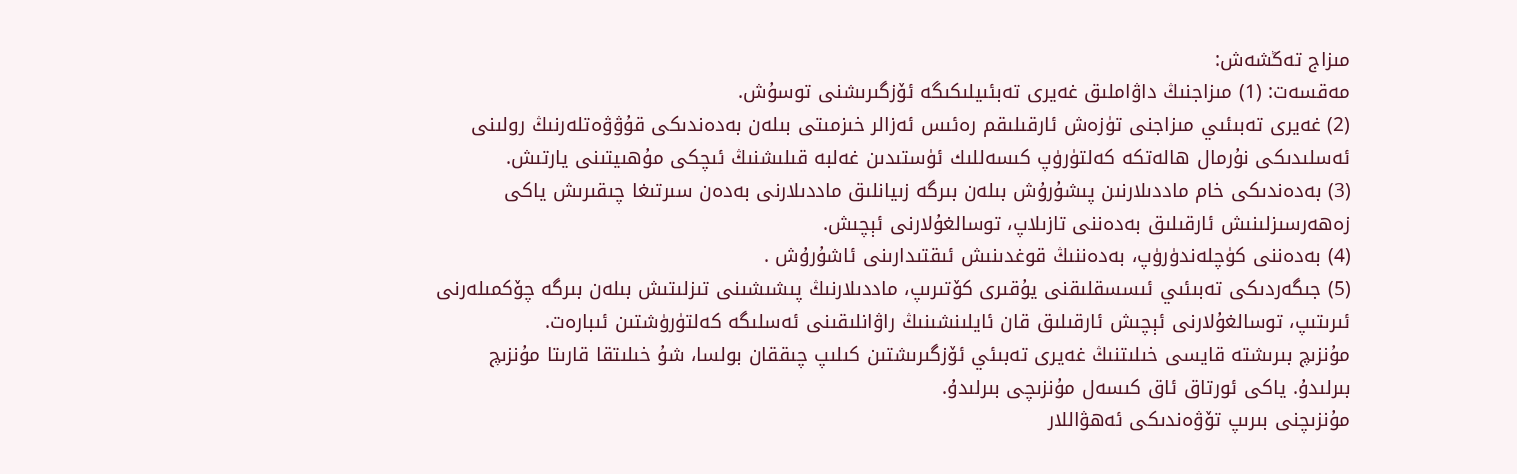مىزاج تەڭشەش:
مەقسەت: (1) مىزاجنىڭ داۋاملىق غەيرى تەبئىيلىكىگە ئۆزگىرىشنى توسۇش.
(2) غەيرى تەبىئىي مىزاجنى تۈزەش ئارقىلىقم رەئىس ئەزالر خىزمىتى بىلەن بەدەندىكى قۇۋۋەتلەرنىڭ رولىنى ئەسلىدىكى نۇرمال ھالەتكە كەلتۈرۈپ كىسەللىك ئۈستىدىن غەلبە قىلىشنىڭ ئىچكى مۇھىيتىنى يارتىش.
(3) بەدەندىكى خام ماددىلارنىن پىشۇرۇش بىلەن بىرگە زىيانلىق ماددىلارنى بەدەن سىرتىغا چىقىرىش ياكى زەھەرسىزلىنىش ئارقىلىق بەدەننى تازىلاپ، توسالغۇلارنى ئېچىش.
(4) بەدەننى كۈچلەندۈرۈپ، بەدەننىڭ قوغدىنىش ئىقتىدارىنى ئاشۇرۇش .
(5) جىگەردىكى تەبىئىي ئىسسقلىقنى يۇقىرى كۆتىرىپ، ماددىلارنىڭ پىشىشىنى تىزلىتىش بىلەن بىرگە چۆكمىلەرنى ئىرىتىپ، توسالغۇلارنى ئېچىش ئارقىلىق قان ئايلىنشىنىڭ راۋانلىقىنى ئەسلىگە كەلتۈرۈشتىن ئىبارەت.
مۇنزىچ بىرىشتە قايسى خىلىتنىڭ غەيرى تەبىئي ئۆزگىرىشتىن كىلىپ چىققان بولسا، شۇ خىلىتقا قارىتا مۇنزىچ بىرلىدۇ. ياكى ئورتاق ئاق كىسەل مۇنزىچى بىرلىدۇ.
مۇنزىچنى بىرىپ تۆۋەندىكى ئەھۋاللار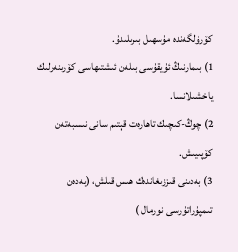كۆرۈلگەندە مۇسھىل بىرىلىدۇ.
1) بىمارنىڭ ئۇيقۇسى بىلەن ئىشتىھاسى كۆرىنەرلىك ياخشىلانسا.
2) چوڭ-كىچىك تاھارەت قېتىم سانى نىسبەتەن كۆپىيىش.
3) بەدىنى قىززىغاندەك ھىس قىلش، (بەدەن تىمپۇراتۇرسى نورمال )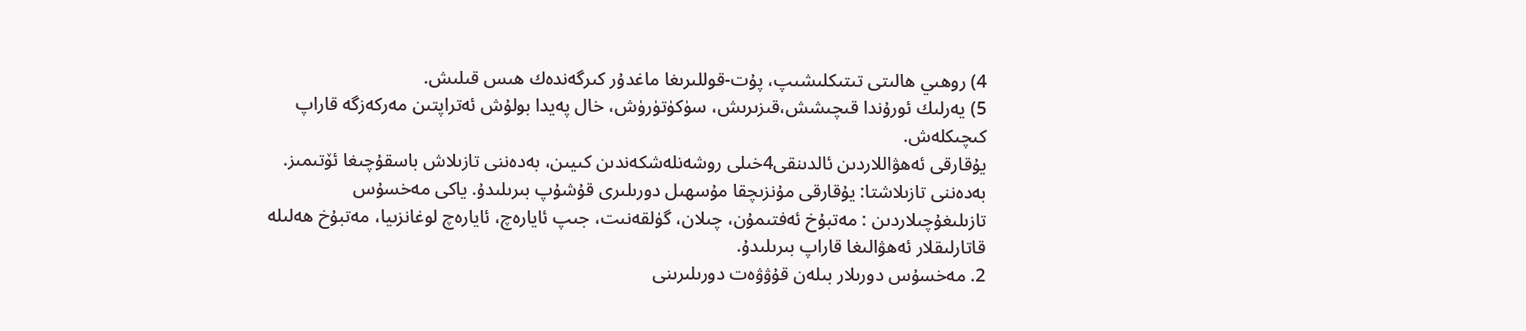4) روھىي ھالىتى تىتىكلىشىپ، پۇت-قوللىرىغا ماغدۇر كىرگەندەك ھىس قىلىش.
5) يەرلىك ئورۇندا قىچىشش،قىزىرىش، سۈكۈتۈرۈش، خال پەيدا بولۇش ئەتراپتىن مەركەزگە قاراپ كىچىكلەش.
يۇقارقى ئەھۋاللاردىن ئالدىنقى4خىلى روشەنلەشكەندىن كىيىن، بەدەننى تازىلاش باسقۇچىغا ئۆتىمىز.
بەدەننى تازىلاشتا: يۇقارقى مۇنزىچقا مۇسھىل دورىلىرى قۇشۇپ بىرىلىدۇ. ياكى مەخسۇس تازىلىغۇچىلاردىن : مەتبۇخ ئەفتىمۇن، چىلان، گۈلقەنىت، جىپ ئايارەچ، ئايارەچ لوغانزىيا، مەتبۇخ ھەلىلە قاتارلىقلار ئەھۋالىغا قاراپ بىرىلىدۇ.
2. مەخسۇس دورىلار بىلەن قۇۋۋەت دورىلىرىنى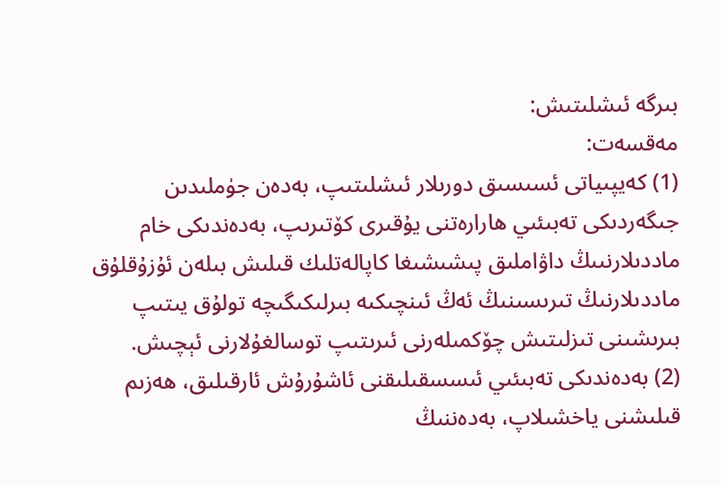بىرگە ئىشلىتىش:
مەقسەت:
(1) كەيپىياتى ئسىسىق دورىلار ئىشلىتىپ، بەدەن جۈملىدىن جىگەردىكى تەبىئىي ھارارەتنى يۇقىرى كۆتىرىپ، بەدەندىكى خام ماددىلارنىىڭ داۋاملىق پىشىشىغا كاپالەتلىك قىلىش بىلەن ئۇزۇقلۇق ماددىلارنىڭ تىرىسىنىڭ ئەڭ ئىنچىكىە بىرلىكىگىچە تولۇق يىتىپ بىرىشىنى تىزلىتىش چۆكمىلەرنى ئىرىتىپ توسالغۇلارنى ئېچىش.
(2) بەدەندىكى تەبىئىي ئىسسقىلىقنى ئاشۇرۇش ئارقىلىق، ھەزىم قىلىشنى ياخشىلاپ، بەدەننىڭ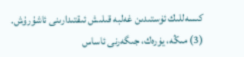كىسەللىك ئۈستىدىن غەلبە قىلىش ئىقتىدارىنى ئاشۇرۇش.
(3) مىڭە، يۈرەك، جىگەرنى ئاساس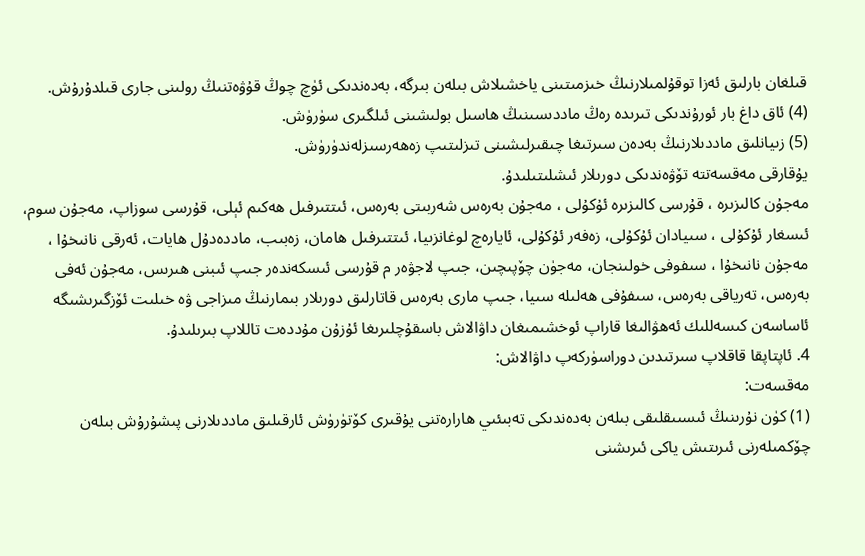قىلغان بارلىق ئەزا توقۇلمىلارنىڭ خىزمىتىنى ياخشىلاش بىلەن بىرگە، بەدەندىكى ئۈچ چوڭ قۇۋەتنىڭ رولىنى جارى قىلدۇرۇش.
(4) ئاق داغ بار ئورۇندىكى تىرىدە رەڭ ماددىسىنىڭ ھاسىل بولىشىنى ئىلگىرى سۈرۈش.
(5) زىيانلىق ماددىلارنىڭ بەدەن سىرتىغا چىقىرلىشىنى تىزلىتىپ زەھەرسىزلەندۈرۈش.
يۇقارقى مەقسەتتە تۆۋەندىكى دورىلار ئىشلىتىلىدۇ.
مەجۇن كالىزىرە ، قۇرسى كالىزىرە ئۇكۇلى ، مەجۇن بەرەس شەربىتى بەرەس، ئىتتىرفىل ھەكىم ئېلى، قۇرسى سوزاپ، مەجۇن سوم، ئىسغار ئۇكۇلى ، سىيادان ئۇكۇلى، زەفەر ئۇكۇلى، ئايارەچ لوغانزىيا، ئىتتىرفىل ھامان، زەبىب، ماددەدۇل ھايات، ئەرقى نانىخۇا ، مەجۇن نانىخۇا ، سىفوفى خولىنجان، مەجۈن چۆپىچىن، جىپ لاجۋەر م قۇرسى ئىسكەندەر جىپ ئىبنى ھىرىس، مەجۇن ئەفى بەرەس، تەرياقى بەرەس، سىفۇفى ھەلىلە سىيا، جىپ مارى بەرەس قاتارلىق دورىلار بىمارنىڭ مىزاجى ۋە خىلىت ئۆزگىرىشىگە ئاساسەن كىسەللىك ئەھۋالىغا قاراپ ئوخشىمىغان داۋالاش باسقۇچلىرىغا ئۇزۇن مۇددەت تاللاپ بىرىلىدۇ.
4. ئاپتاپقا قاقلاپ سىرتىدىن دوراسۈركەپ داۋالاش:
مەقسەت:
(1) كۈن نۇرىنىڭ ئىسىىقلىقى بىلەن بەدەندىكى تەبىئىي ھارارەتنى يۇقىرى كۆتۈرۈش ئارقىلىق ماددىلارنى پىشۇرۇش بىلەن چۆكمىلەرنى ئىرىتىش ياكى ئىرىشنى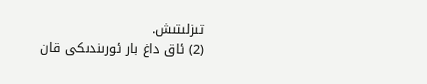تىزلىتىش.
(2) ئاق داغ بار ئورىندىكى قان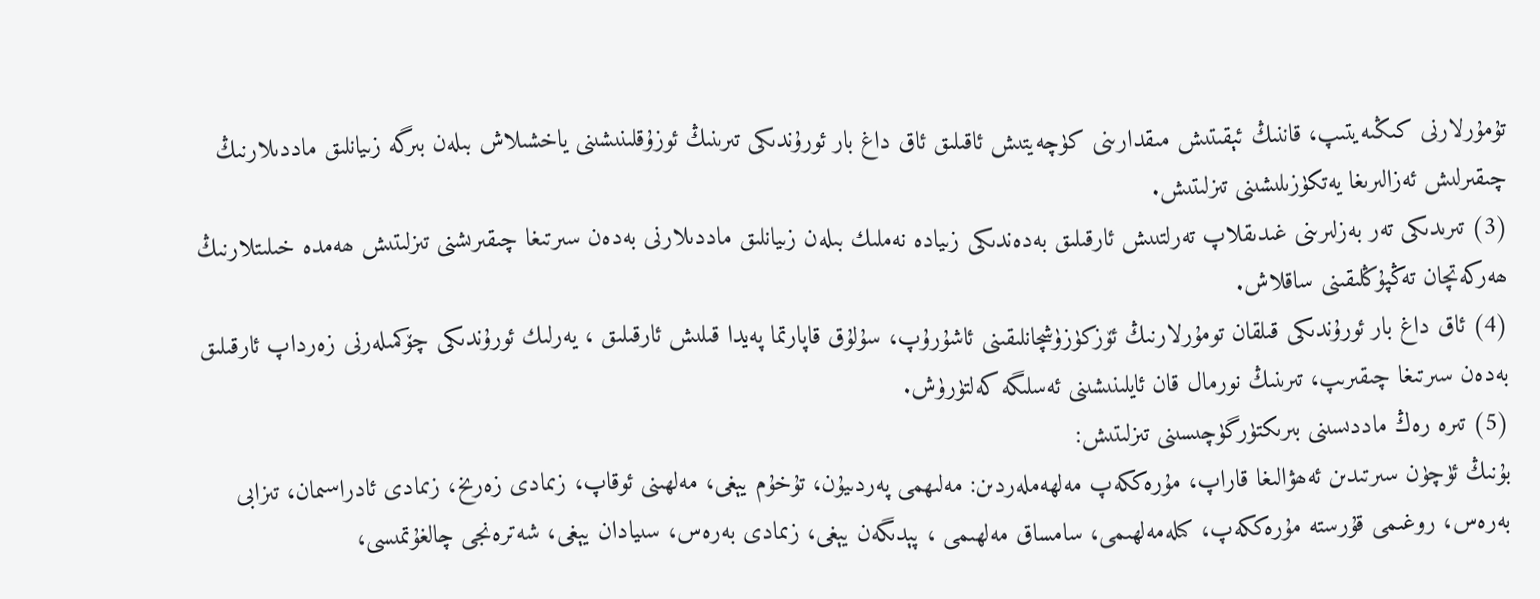تۇمۇرلارنى كىڭىەيتىپ، قاننىڭ ئېقىتىش مىقدارىنى كۈچەيتىش ئاقىلىق ئاق داغ بار ئورۇندىكى تىرىنىڭ ئوزۇقلىنىشىنى ياخشىلاش بىلەن بىرگە زىيانلىق ماددىلارنىڭ چىقىرلىش ئەزالىرىغا يەتكۈزىلىشىنى تىزلىتىش.
(3) تىرىدىكى تەر بەزلىرىنى غىدىقلاپ تەرلتىىش ئارقىلىق بەدەندىكى زىيادە نەملىك بىلەن زىيانلىق ماددىلارنى بەدەن سىرتىغا چىقىرىشنى تىزلىتىش ھەمدە خىلىتلارنىڭ ھەركەتچان تەڭپۇڭلىقىنى ساقلاش.
(4) ئاق داغ بار ئورۇندىكى قىلقان تومۇرلارنىڭ ئۆزكۈزۈشچانلىقىنى ئاشۇرۇپ، سۇلۇق قاپارتما پەيدا قىلىش ئارقىلىق ، يەرلىك ئورۇندىكى چۆكمىلەرنى زەرداپ ئارقىلىق بەدەن سىرتىغا چىقىرىپ، تىرىنىڭ نورمال قان ئايلىنىشىنى ئەسلىگە كەلتۈرۈش.
(5) تىرە رەڭ ماددىسىنى بىرىكتۈرگۈچىسىنى تىزلىتىش:
بۇنىڭ ئۈچۈن سىرتىدىن ئەھۋالىغا قاراپ، مۇرەككەپ مەلھەملەردىن: مەلىھمى پەردىيۇن، تۇخۇم يېغى، مەلھىنى ئوقاپ، زىمادى زەرىخ، زىمادى ئادراسىمان، تىزابى بەرەس، روغىمى قۇرستە مۇرەككەپ، كىلەمەلھىمى، سامساق مەلھىمى ، پېدىگەن يېغى، زىمادى بەرەس، سىيادان يېغى، شەترەنجى چالغۇتمىسى،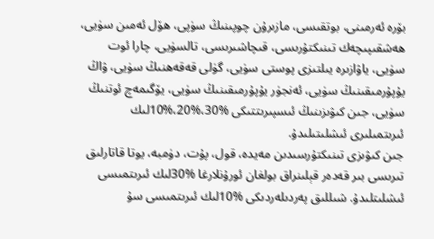بۆرە ئەرمىنى، بوتقىسى، مازىرۇن چوپىنىڭ سۈپى، ھۆل ئەمىن سۈيى، ھەشقىپىچەك تىنىكتۇرىسى، قىچاشىرىسى، تالسۈيى، چارا ئوت سۈيى، ياۋازىرە يىلتىزى پوستى سۈيى، گۈلى قەقەھنىڭ سۈيى، ۋاڭ يۇپۇرمىقىنىڭ سۈيى، ئەنجۈر يۇپۇرمىقىنىڭ سۈيى، يۆگىمەچ ئوتنىڭ سۈيى، جىن كىۋىزىنىڭ ئىسپىرىتتىكى %30،%20،%10لىك ئىرىتمىلىرى ئىشلىتىلىدۇ.
جىن كىۋىزى تىنىكتۇرسىدىن مەيدە، قول، پۇت، دۈمبە، يوتا قاتارلىق تىرىسى بىر قەدەر قېلىنراق بولغان ئورۇنلارغا %30لىك ئىرىتمىسى ئىشلىتلىدۇ. شىللىق پەردىلەردىكى %10لىك ئىرىتمىسى سۇ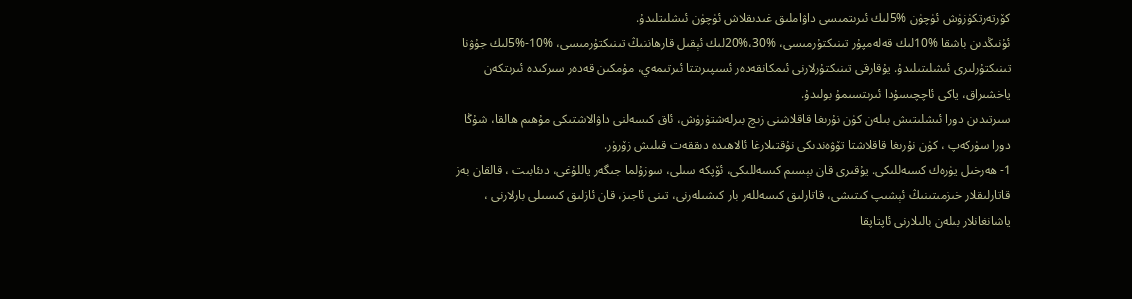كۆرتەرتكۈزۈش ئۈچۈن %5لىك ئىرىتمىسى داۋاملىق غىدىقلاش ئۈچۈن ئىشلىتلىدۇ.
ئۇنىڭدىن باشقا %10لىك قەلەمپۇر تىنىكتۇرمىسى، %30،%20لىك ئېقىل قارھاننىڭ تىنىكتۇرمىسى، %10-%5لىك جۇۋنا تىنىكتۇرلىرى ئىشلىتىلىدۇ. يۇقارقى تىنىكتۇرلارنى ئىمكانقەدەر ئسىپىرىتتا ئىرتىمەي، مۇمكىن قەدەر سىركىدە ئىرىتكەن ياخشىراق، ياكى ئاچچىسۇدا ئىرىتسىمۇ بولىدۇ.
سىرتىدىن دورا ئىشلىتىش بىلەن كۈن نۇرىغا قاقلاشنى زىچ بىرلەشتۈرۈش، ئاق كىسەلنى داۋالاشتىكى مۇھىم ھالقا، شۇڭا دورا سۈركەپ ، كۈن نۇرىغا قاقلاشتا تۆۋەندىكى نۇقتىلارغا ئالاھىدە دىققەت قىلىش زۆرۈر.
1- ھەرخىل يۈرەك كسىەللىكى. يۇقىرى قان بېسىم كىسەللىكى، ئۆپكە سىلى، سوزۇلما جىگەر ياللۇغى، دىئابىت ، قالقان بەز قاتارلىقلار خىزمىتىنىڭ ئېشىپ كىتىشى، قاتارلىق كىسەللەر بار كىشىلەرنى، تىنى ئاجىز، قان ئازلىق كىسىلى بارلارنى ، ياشانغانلار بىلەن بالىلارنى ئاپتاپقا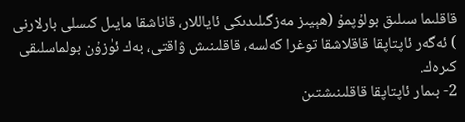قاقلىما سىلىق بولۇپمۇ (ھېيىز مەزگىلىدىكى ئاياللار، قاناشقا مايىل كىسلى بارلارنى ) ئەگەر ئاپتاپقا قاقلاشقا توغرا كەلسە، قاقلىنىش ۋاقتى، بەك ئۈزۇن بولماسلىقى كىرەك.
2- بىمار ئاپتاپقا قاقلىنىشتىن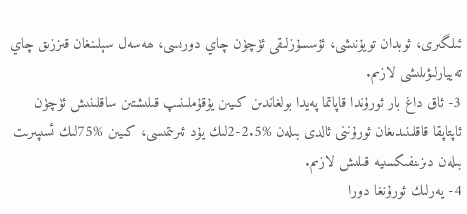ئىلگىرى، ئوبدان تويۇنىشى، ئۇسسۇزلىقى ئۈچۈن چاي دورىسى، ھەسەل سېلىنغان قىززىق چاي تەييارلىۋىلىشى لازىم.
3- ئاق داغ بار ئورۇندا قاپاتما پەيدا بولغاندىن كىيىن يۇقۇملىنىپ قىلىشتىن ساقلىنىش ئۈچۈن ئاپتاپقا قاقلىنىدىغان ئورۇننى ئالدى بىلەن %2.5-2لىك يۇد ئىرىتمىسى، كىيىن %75لىك ئسىپىرىت بىلەن دىزىنفىكسىيە قىلىش لازىم.
4- يەرلىك ئورۇنغا دورا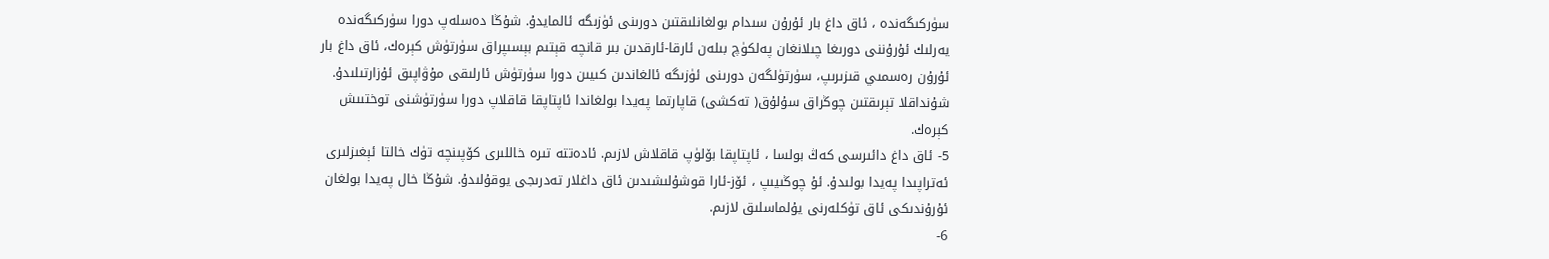سۈركىگەندە ، ئاق داغ بار ئۇرۇن سىدام بولغانلىقتىن دورىنى ئۈزىگە ئالمايدۇ. شۇڭا دەسلەپ دورا سۈركىگەندە يەرلىك ئۇرۇننى دورىغا چىلانغان پەلكۈچ بىلەن ئارقا-ئارقدىن بىر قانچە قېتىم بېسىپراق سۈرتۈش كېرەك، ئاق داغ بار ئۇرۇن رەسمىي قىزىرىپ، سۈرتۈلگەن دورىنى ئۈزىگە ئالغاندىن كىيىن دورا سۈرتۈش ئارلىقى مۇۋاپىق ئۇزارتىلىدۇ. شۇنداقلا تېرىقتىن چوڭراق سۇلۇق( تەكشى) قاپارتما پەيدا بولغاندا ئاپتاپقا قاقلاپ دورا سۈرتۈشنى توختىىش كېرەك.
5- ئاق داغ دائىرسى كەڭ بولسا ، ئاپتاپقا بۆلۈپ قاقلاش لازىم. ئادەتتە تىرە خاللىرى كۆپىنچە تۈك خالتا ئېغىزلىرى ئەتراپىدا پەيدا بولىدۇ. ئۇ چوڭىيىپ ، ئۆز-ئارا قوشۇلىشىدىن ئاق داغلار تەدرىجى يوقۇلىدۇ. شۇڭا خال پەيدا بولغان ئۇرۇندىكى ئاق تۈكلەرنى يۇلماسلىق لازىم.
6-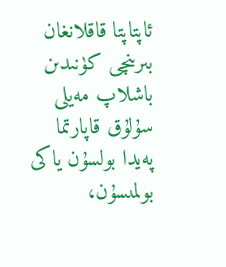ئاپتاپتا قاقلانغان بىرىنچى كۈنىدىن باشلاپ مەيلى سۇلۇق قاپارتما پەيدا بولسۇن ياكى بولمىسۇن،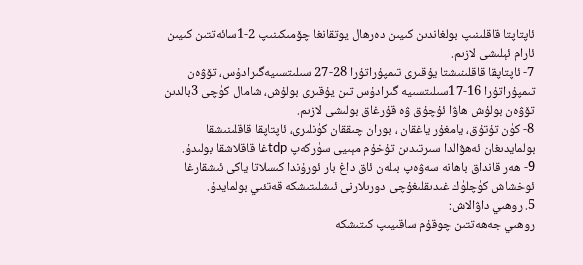ئاپتاپتا قاقلىنىپ بولغاندىن كىيىن دەرھال يوتقانغا چۆمىكىنىپ 2-1سائەتتىن كىيىن ئارام ئېلىشى لازىم.
7- ئاپتاپقا قاقلىنىشتا يۇقىرى تىمپۇراتۇرا 28-27 سىلىتسىيەگىرادۇس، تۆۋەن تىمپۇراتۇرا 16-17سىلىتسىيە گىرادۇس تىن يۇقىرى بولۇش، شامال كۈچى 3بالدىن تۆۋەن بولۇش ھاۋا ئۇچۇق ۋە قۇرغاق بولىشى لازىم.
8- كۈن تۇتۇق، يامغۇر ياغقان ، بوران چىققان كۈنلىرى، ئاپتاپقا قاقلىنىشقا بولمايدىغان ئەھۋالدا سىرتىدىن تۇخۇم مېىيى سۈركەپ tdpغا قاقلاشقا بولىدۇ.
9- ھەر قانداق باھانە سەۋەپ بىلەن ئاق داغ بار ئورۇندا كىسلاتا ياكى ئىشقارغا ئوخشاش كۈچلۈك غىدىقلىغۇچى دورىلارنى ئىشلىتىشكە قەتئىي بولمايدۇ.
5. روھىي داۋالاش:
روھىي جەھەتتىن چوقۇم ساقىيىپ كىتىشكە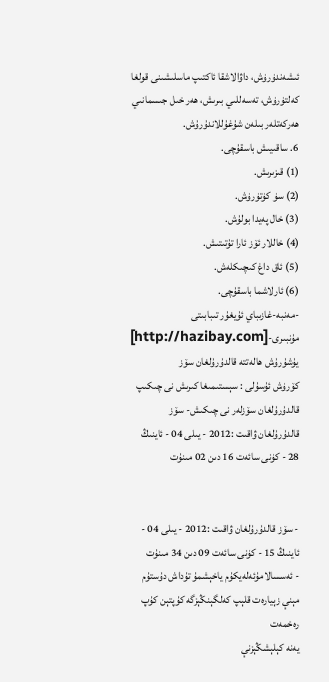ئىشەندۈرۈش، داۋالاشقا ئاكتىپ ماسلىشىنى قولغا كەلتۈرۈش، تەسەللىي بىرىش، ھەر خىل جىسمانىي ھەركەتلەر بىلەن شۇغۇللاندۇرۇش.
6. ساقىيىش باسقۇچى.
(1) قىزىرىش.
(2) سۈ كۈتۈرۈش.
(3) خال پەيدا بولۇش.
(4) خاللار ئۆز ئارا تۇتىتىش.
(5) ئاق داغ كىچىكلەش.
(6) ئارلاشما باسقۇچى.
-مەنبە-غازىباي ئۇيغۇر تىبابىتى مۇنبىرى-[http://hazibay.com]
يۇشۇرۇش ھالەتتە قالدۇرۇلغان سۆز
كۆرۈش ئۇسۇلى : سېستىمىغا كىرىش نى چىكىپ قالدۇرۇلغان سۆزلەر نى چىكىش- سۆز قالدۇرۇلغان ۋاقىت :2012 - يىلى 04 - ئاينىڭ 28 - كۈنى سائەت 16 دىن 02 مىنۇت


- سۆز قالدۇرۇلغان ۋاقىت :2012 - يىلى 04 - ئاينىڭ 15 - كۈنى سائەت 09 دىن 34 مىنۇت
- ئەسسالامۇئەلەيكۇم ياخېشمۇ تۇداش دۇستۇم
مېنې زېيارەت قلېپ كەلگېنڭېزگە كۇپتېن كۇپ رەخمەت
يەنە كېلېشڭېزنې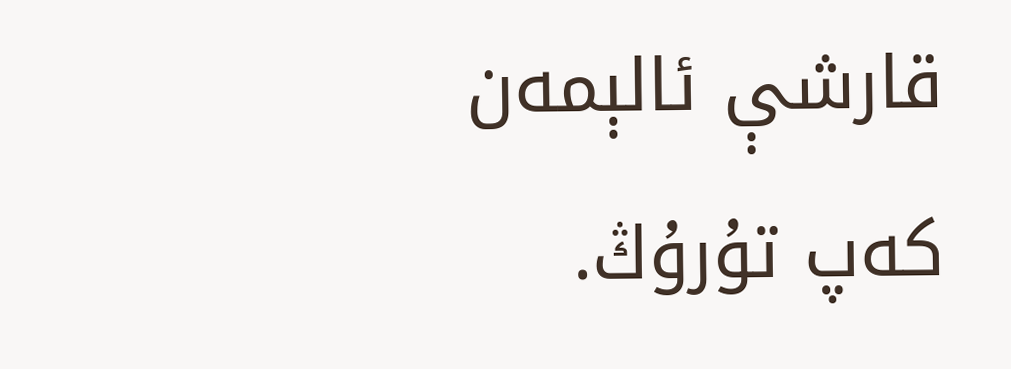قارشې ئالېمەن كەپ تۇرۇڭ.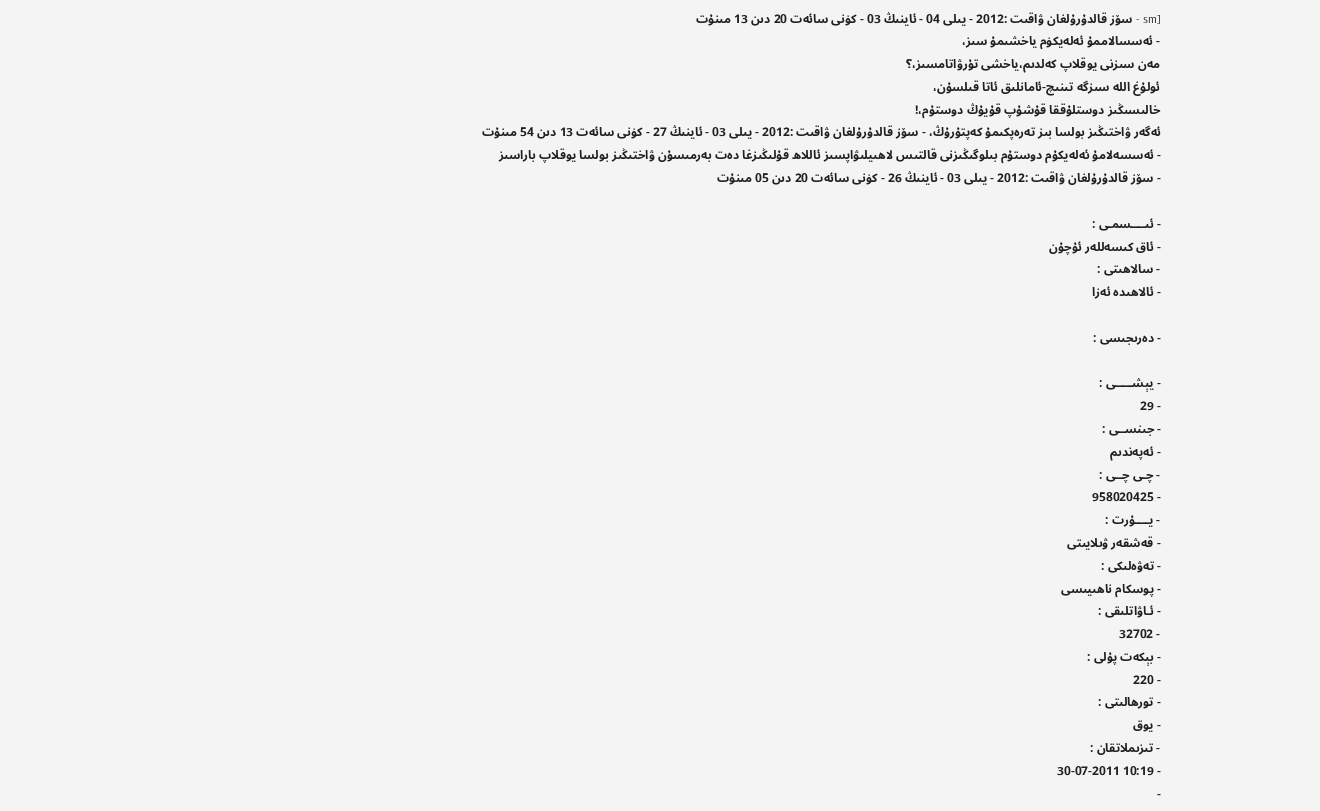[sm - سۆز قالدۇرۇلغان ۋاقىت :2012 - يىلى 04 - ئاينىڭ 03 - كۈنى سائەت 20 دىن 13 مىنۇت
- ئەسسالاممۇ ئەلەيكۈم ياخشىمۇ سىز،
مەن سىزنى يوقلاپ كەلدىم،ياخشى تۇرۋاتامسىز،؟
ئولۇغ اللە سىزگە تىنىچ-ئامانلىق ئاتا قىلسۇن،
خالىسىڭىز دوستلۇققا قۇشۇپ قۇيۇڭ دوستۇم،!
ئەگەر ۋاختىڭىز بولسا بىز تەرەپكىمۇ كەپتۇرۇڭ، - سۆز قالدۇرۇلغان ۋاقىت :2012 - يىلى 03 - ئاينىڭ 27 - كۈنى سائەت 13 دىن 54 مىنۇت
- ئەسسەلامۇ ئەلەيكۇم دوستۇم بىلوگىڭىزنى قالتىس لاھىيلىۋاپسىز ئاللاھ قۇلىڭىزغا دەت بەرمىسۇن ۋاختىڭىز بولسا يوقلاپ باراسىز
- سۆز قالدۇرۇلغان ۋاقىت :2012 - يىلى 03 - ئاينىڭ 26 - كۈنى سائەت 20 دىن 05 مىنۇت

- ئىــــسمـى :
- ئاق كىسەللەر ئۇچۇن
- سالاھىتى :
- ئالاھىدە ئەزا

- دەرىجىسى :

- يېشـــــى :
- 29
- جىنســى :
- ئەپەندىم
- چـى چــى :
- 958020425
- يــــۇرت :
- قەشقەر ۋىلايىتى
- تەۋەلىكى :
- پوسكام ناھىيىسى
- ئـاۋاتلىقى :
- 32702
- بېكەت پۇلى :
- 220
- تورھالىتى :
- يوق
- تىزىملاتقان :
- 10:19 30-07-2011
-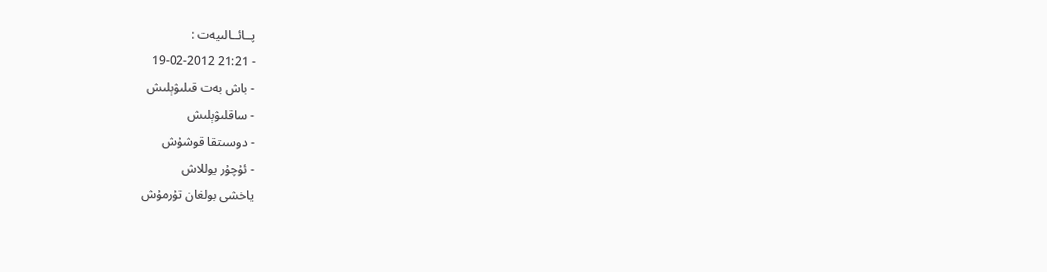پــائــالىيەت :
- 21:21 19-02-2012
- باش بەت قىلىۋېلىش
- ساقلىۋېلىش
- دوسىتقا قوشۇش
- ئۇچۇر يوللاش
ياخشى بولغان تۇرمۇش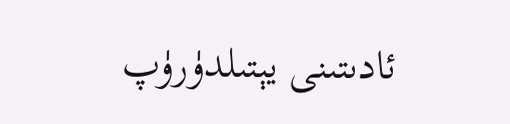ئادىتىنى يېتىلدۈرۈپ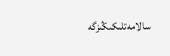سالامەتلىكىڭىزگە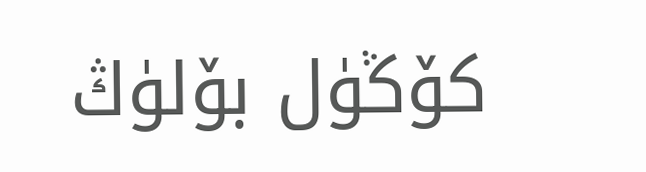كۆڭۈل بۆلۈڭ